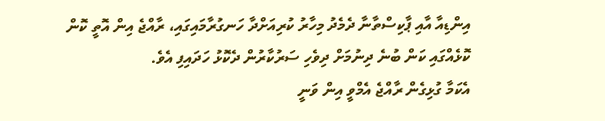އިންޑިއާ އާއި ޕާކިސްތާނާ ދެމެދު މިހާރު ކުރިއަށްދާ ހަނގުރާމައިގައި، ރާއްޖެ އިން އޮތީ ކޮން ކޮޅެއްގައި ކަން ބުނެ ދިނުމަށް ދިވެހި ސަރުކާރުން ދެކޮޅު ހަދައިފި އެވެ.
އެކަމާ ގުޅިގެން ރާއްޖެ އެމްވީ އިން ވަނީ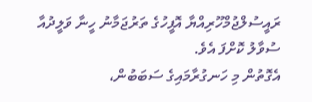ރައީސުލްޖުމްހޫރިއްޔާ އޮފީހުގެ ތަރުޖަމާނު ހީނާ ވަލީދުއާ ސުވާލު ކޮށްފަ އެވެ.
އެގޮތުން މި ހަނގުރާމައިގެ ސަބަބުން،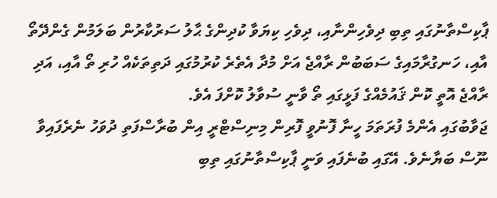ޕާކިސްތާނުގައި ތިބި ދިވެހިންނާއި، ދިވެހި ކިޔަވާ ކުދިންގެ ޙާލު ސަރުކާރުން ބަލަމުން ގެންދޭތޯ އާއި، ހަނގުރާމައިގެ ސަބަބުން ރާއްޖެ އަށް މުދާ އެތެރެ ކުރުމުގައި ދަތިތަކެއް ހުރި ތޯ އާއި، އަދި ރާއްޖެ އޮތީ ކޮން ޤައުމެއްގެ ފަޅީގައި ތޯ ވާނީ ސުވާލު ކޮށްފަ އެވެ.
ޖަވާބުގައި އެންމެ ފުރަތަމަ ހީނާ ފޮނުވީ ފޮރިން މިނިސްޓްރީ އިން ބުރާސްފަތި ދުވަހު ނެރެފައިވާ ނޫސް ބަޔާނެވެ. އޭގައި ބުނެފައި ވަނީ ޕާކިސްތާނުގައި ތިބި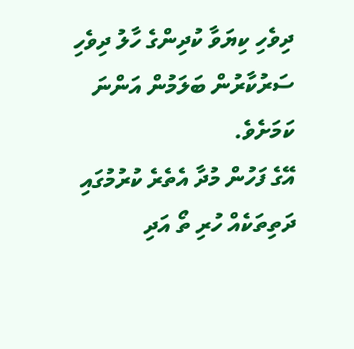ދިވެހި ކިޔަވާ ކުދިންގެ ހާލު ދިވެހި ސަރުކާރުން ބަލަމުން އަންނަ ކަމަށެވެ.
އޭގެ ފަހުން މުދާ އެތެރެ ކުރުމުގައި ދަތިތަކެއް ހުރި ތޯ އަދި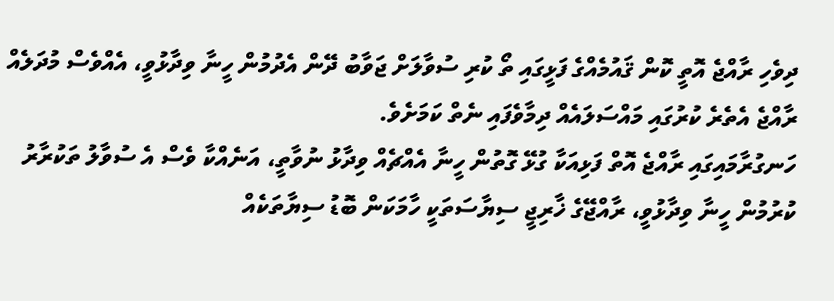ދިވެހި ރާއްޖެ އޮތީ ކޮން ޤައުމެއްގެ ފަޅީގައި ތޯ ކުރި ސުވާލަށް ޖަވާބު ދޭން އެދުމުން ހީނާ ވިދާޅުވީ، އެއްވެސް މުދަލެއް ރާއްޖެ އެތެރެ ކުރުގައި މައްސަލައެއް ދިމާވެފައި ނެތް ކަމަށެވެ.
ހަނގުރާމައިގައި ރާއްޖެ އޮތް ފަޅިއަކާ ގުޅޭ ގޮތުން ހީނާ އެއްޗެއް ވިދާޅު ނުވާތީ، އަނެއްކާ ވެސް އެ ސުވާލު ތަކުރާރު ކުރުމުން ހީނާ ވިދާޅުވީ، ރާއްޖޭގެ ޚާރިޖީ ސިޔާސަތަކީ ހާމަކަން ބޮޑު ސިޔާތަކެއް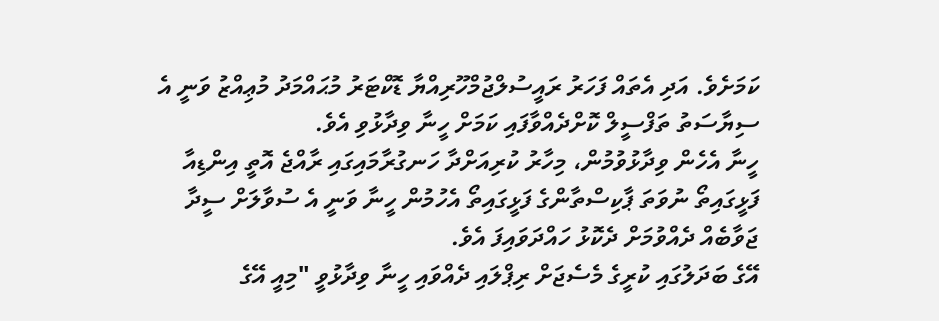ކަމަށެވެ. އަދި އެތައް ފަހަރު ރައީސުލްޖުމްހޫރިއްޔާ ޑޮކްޓަރު މުޙައްމަދު މުޢިއްޒު ވަނީ އެ ސިޔާސަތު ތަފްސީލް ކޮށްދެއްވާފައި ކަމަށް ހީނާ ވިދާޅުވި އެވެ.
ހީނާ އެހެން ވިދާޅުވުމުން، މިހާރު ކުރިއަށްދާ ހަނގުރާމައިގައި ރާއްޖެ އޮތީ އިންޑިއާ ފަޅީގައިތޯ ނުވަތަ ޕާކިސްތާންގެ ފަޅީގައިތޯ އެހުމުން ހީނާ ވަނީ އެ ސުވާލަށް ސީދާ ޖަވާބެއް ދެއްވުމަށް ދެކޮޅު ހައްދަވައިފަ އެވެ.
އޭގެ ބަދަލުގައި ކުރީގެ މެސެޖަށް ރިޕްލައި ދެއްވައި ހީނާ ވިދާޅުވީ "މިއީ އޭގެ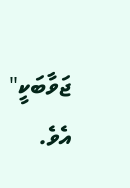ޖަވާބަކީ" އެވެ.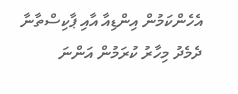އެހެންކަމުން އިންޑިއާ އާއި ޕާކިސްތާނާ ދެމެދު މިހާރު ކުރަމުން އަންނަ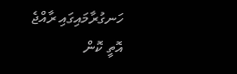ހަނގުރާމައިގައި ރާއްޖެ އޮތީ ކޮން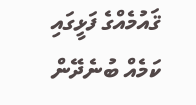ޤައުމެއްގެ ފަޅީގައި ކަމެއް ބުނެދޭން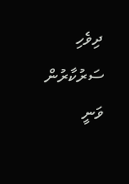ދިވެހި ސަރުކާރުން ވަނީ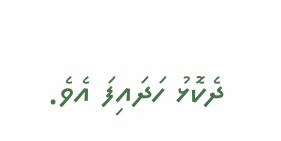ދެކޮޅު ހަދައިފަ އެވެ.